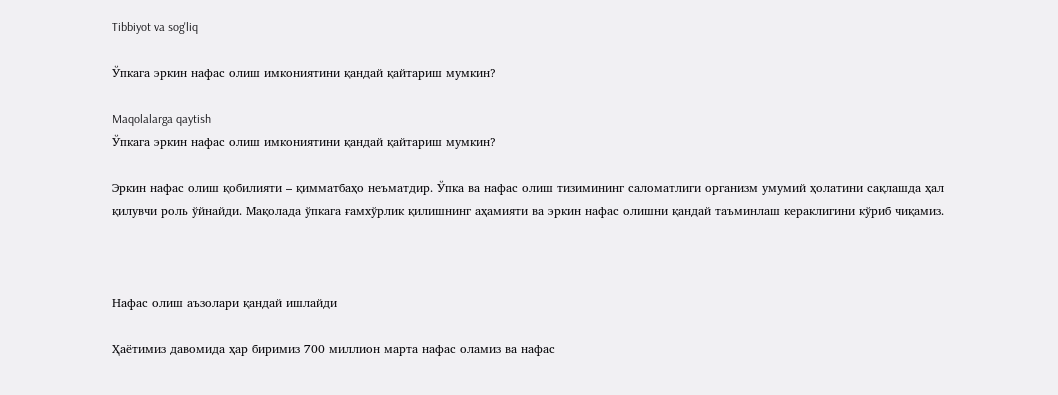Tibbiyot va sog'liq

Ўпкага эркин нафас олиш имкониятини қандай қайтариш мумкин?

Maqolalarga qaytish
Ўпкага эркин нафас олиш имкониятини қандай қайтариш мумкин?

Эркин нафас олиш қобилияти – қимматбаҳо неъматдир. Ўпка ва нафас олиш тизимининг саломатлиги организм умумий ҳолатини сақлашда ҳал қилувчи роль ўйнайди. Мақолада ўпкага ғамхўрлик қилишнинг аҳамияти ва эркин нафас олишни қандай таъминлаш кераклигини кўриб чиқамиз.



Нафас олиш аъзолари қандай ишлайди

Ҳаётимиз давомида ҳар биримиз 700 миллион марта нафас оламиз ва нафас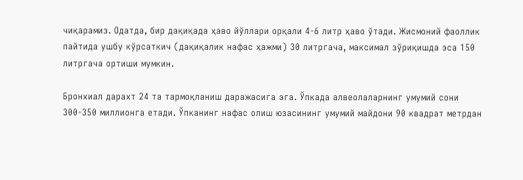чиқарамиз. Одатда, бир дақиқада ҳаво йўллари орқали 4-6 литр ҳаво ўтади. Жисмоний фаоллик пайтида ушбу кўрсаткич (дақиқалик нафас ҳажми) 30 литргача, максимал зўриқишда эса 150 литргача ортиши мумкин.

Бронхиал дарахт 24 та тармоқланиш даражасига эга. Ўпкада алвеолаларнинг умумий сони 300-350 миллионга етади. Ўпканинг нафас олиш юзасининг умумий майдони 90 квадрат метрдан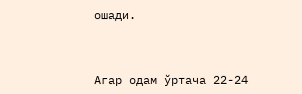ошади.



Агар одам ўртача 22-24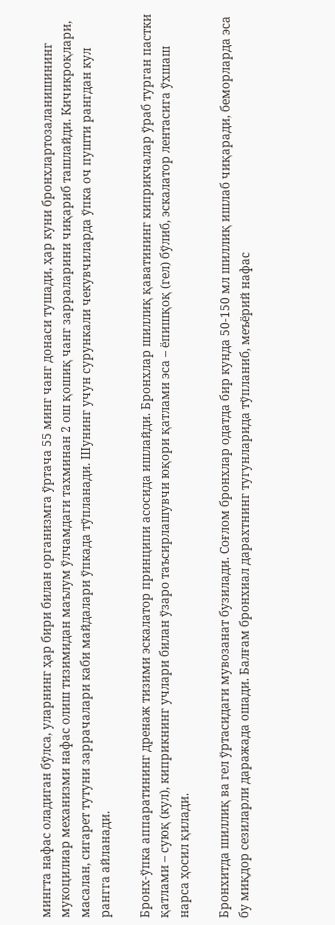мингта нафас оладиган бўлса, уларнинг ҳар бири билан организмга ўртача 55 минг чанг донаси тушади, ҳар куни бронхлартозаланишининг мукоцилиар механизми нафас олиш тизимидан маълум ўлчамдаги тахминан 2 ош қошиқ чанг зарраларини чиқариб ташлайди. Кичикроқлари, масалан, сигарет тутуни заррачалари каби майдалари ўпкада тўпланади. Шунинг учун сурункали чекувчиларда ўпка оч пушти рангдан кул рангга айланади.

Бронх-ўпка аппаратининг дренаж тизими эскалатор принципи асосида ишлайди. Бронхлар шиллиқ қаватининг киприкчалар ўраб турган пастки қатлами – суюқ (кул), киприкнинг учлари билан ўзаро таъсирлашувчи юқори қатлами эса – ёпишқоқ (гел) бўлиб, эскалатор лентасига ўхшаш нарса ҳосил қилади.

Бронхитда шиллиқ ва гел ўртасидаги мувозанат бузилади. Соғлом бронхлар одатда бир кунда 50-150 мл шиллиқ ишлаб чиқаради, беморларда эса бу миқдор сезиларли даражада ошади. Балғам бронхиал дарахтнинг тугунларида тўпланиб, меъёрий нафас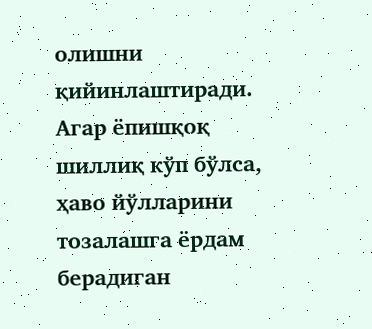олишни қийинлаштиради. Агар ёпишқоқ шиллиқ кўп бўлса, ҳаво йўлларини тозалашга ёрдам берадиган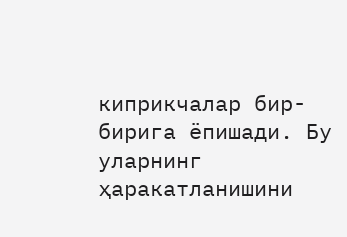киприкчалар бир-бирига ёпишади. Бу уларнинг ҳаракатланишини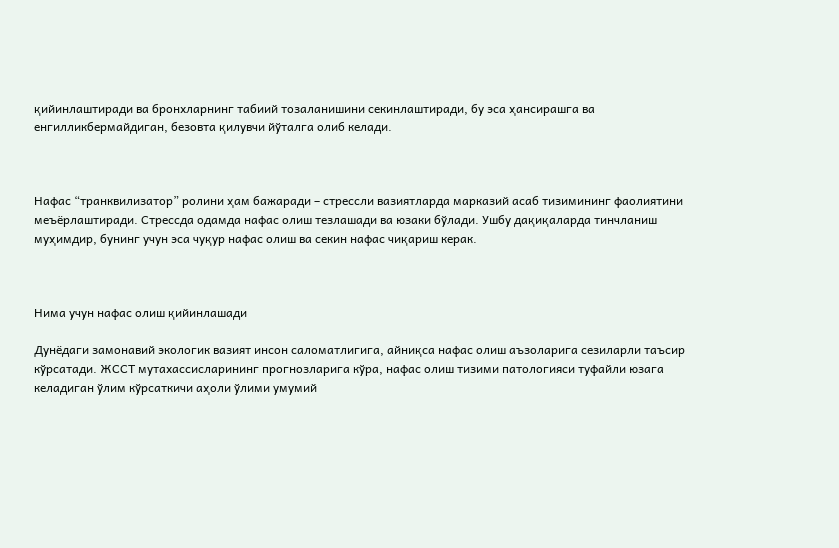қийинлаштиради ва бронхларнинг табиий тозаланишини секинлаштиради, бу эса ҳансирашга ва енгилликбермайдиган, безовта қилувчи йўталга олиб келади.



Нафас “транквилизатор” ролини ҳам бажаради – стрессли вазиятларда марказий асаб тизимининг фаолиятини меъёрлаштиради. Стрессда одамда нафас олиш тезлашади ва юзаки бўлади. Ушбу дақиқаларда тинчланиш муҳимдир, бунинг учун эса чуқур нафас олиш ва секин нафас чиқариш керак.



Нима учун нафас олиш қийинлашади

Дунёдаги замонавий экологик вазият инсон саломатлигига, айниқса нафас олиш аъзоларига сезиларли таъсир кўрсатади. ЖССТ мутахассисларининг прогнозларига кўра, нафас олиш тизими патологияси туфайли юзага келадиган ўлим кўрсаткичи аҳоли ўлими умумий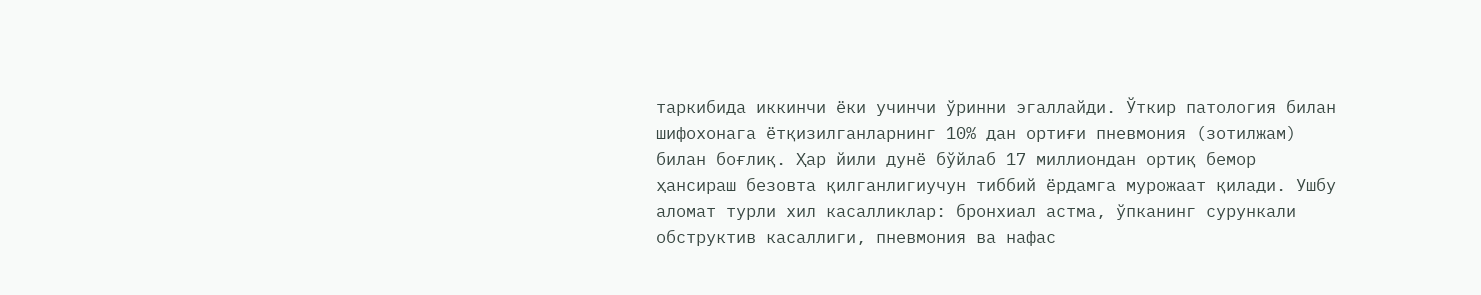таркибида иккинчи ёки учинчи ўринни эгаллайди. Ўткир патология билан шифохонага ётқизилганларнинг 10% дан ортиғи пневмония (зотилжам) билан боғлиқ. Ҳар йили дунё бўйлаб 17 миллиондан ортиқ бемор ҳансираш безовта қилганлигиучун тиббий ёрдамга мурожаат қилади. Ушбу аломат турли хил касалликлар: бронхиал астма, ўпканинг сурункали обструктив касаллиги, пневмония ва нафас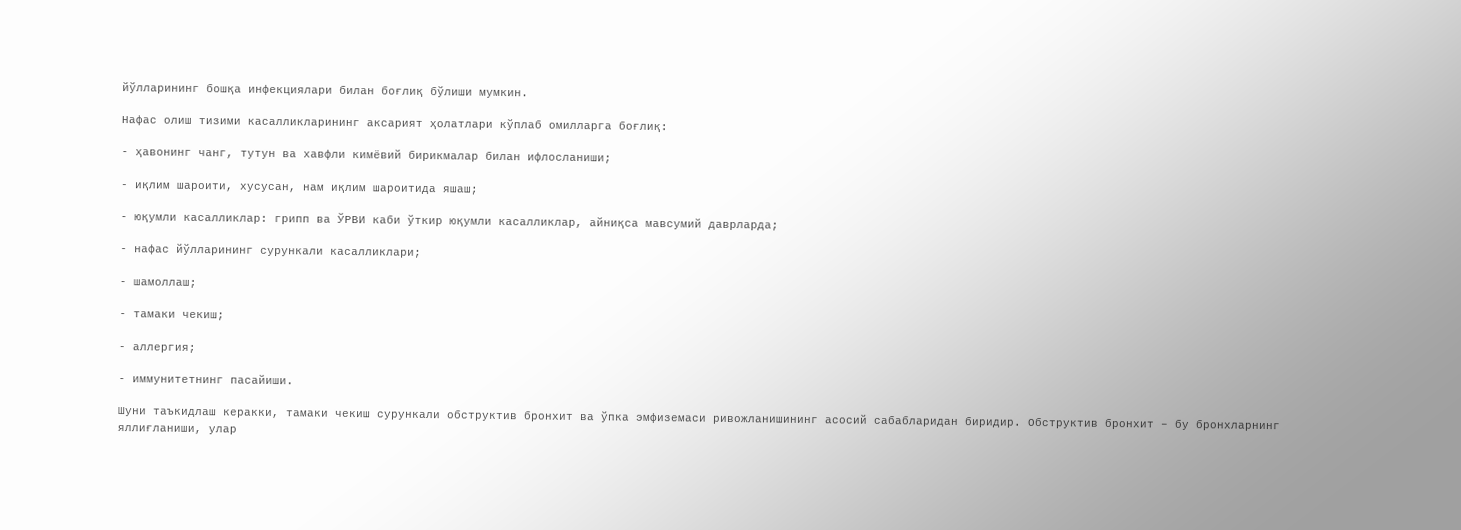йўлларининг бошқа инфекциялари билан боғлиқ бўлиши мумкин.

Нафас олиш тизими касалликларининг аксарият ҳолатлари кўплаб омилларга боғлиқ:

- ҳавонинг чанг, тутун ва хавфли кимёвий бирикмалар билан ифлосланиши;

- иқлим шароити, хусусан, нам иқлим шароитида яшаш;

- юқумли касалликлар: грипп ва ЎРВИ каби ўткир юқумли касалликлар, айниқса мавсумий даврларда;

- нафас йўлларининг сурункали касалликлари;

- шамоллаш;

- тамаки чекиш;

- аллергия;

- иммунитетнинг пасайиши.

Шуни таъкидлаш керакки, тамаки чекиш сурункали обструктив бронхит ва ўпка эмфиземаси ривожланишининг асосий сабабларидан биридир. Обструктив бронхит – бу бронхларнинг яллиғланиши, улар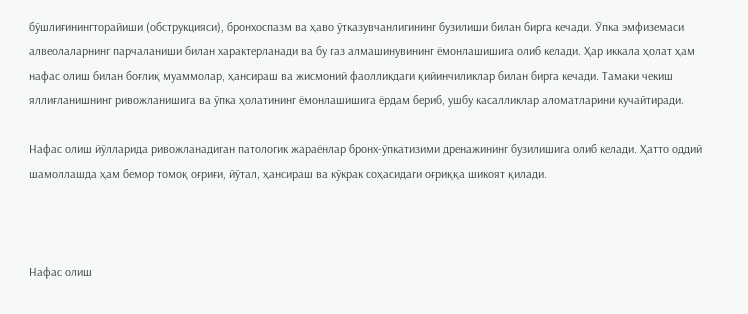бўшлиғинингторайиши (обструкцияси), бронхоспазм ва ҳаво ўтказувчанлигининг бузилиши билан бирга кечади. Ўпка эмфиземаси алвеолаларнинг парчаланиши билан характерланади ва бу газ алмашинувининг ёмонлашишига олиб келади. Ҳар иккала ҳолат ҳам нафас олиш билан боғлиқ муаммолар, ҳансираш ва жисмоний фаолликдаги қийинчиликлар билан бирга кечади. Тамаки чекиш яллиғланишнинг ривожланишига ва ўпка ҳолатининг ёмонлашишига ёрдам бериб, ушбу касалликлар аломатларини кучайтиради.

Нафас олиш йўлларида ривожланадиган патологик жараёнлар бронх-ўпкатизими дренажининг бузилишига олиб келади. Ҳатто оддий шамоллашда ҳам бемор томоқ оғриғи, йўтал, ҳансираш ва кўкрак соҳасидаги оғриққа шикоят қилади.



Нафас олиш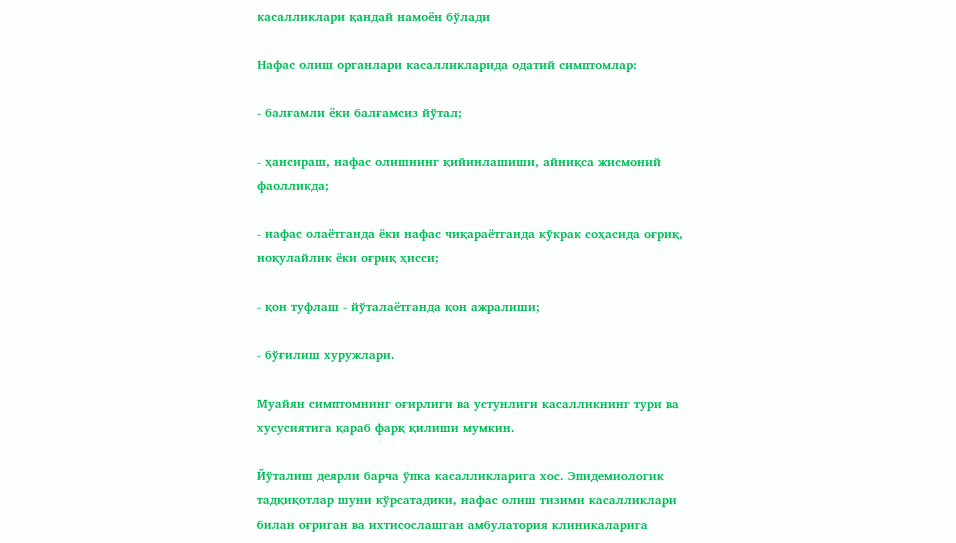касалликлари қандай намоён бўлади

Нафас олиш органлари касалликларида одатий симптомлар:

- балғамли ёки балғамсиз йўтал;

- ҳансираш, нафас олишнинг қийинлашиши, айниқса жисмоний фаолликда;

- нафас олаётганда ёки нафас чиқараётганда кўкрак соҳасида оғриқ, ноқулайлик ёки оғриқ ҳисси;

- қон туфлаш - йўталаётганда қон ажралиши;

- бўғилиш хуружлари.

Муайян симптомнинг оғирлиги ва устунлиги касалликнинг тури ва хусусиятига қараб фарқ қилиши мумкин.

Йўталиш деярли барча ўпка касалликларига хос. Эпидемиологик тадқиқотлар шуни кўрсатадики, нафас олиш тизими касалликлари билан оғриган ва ихтисослашган амбулатория клиникаларига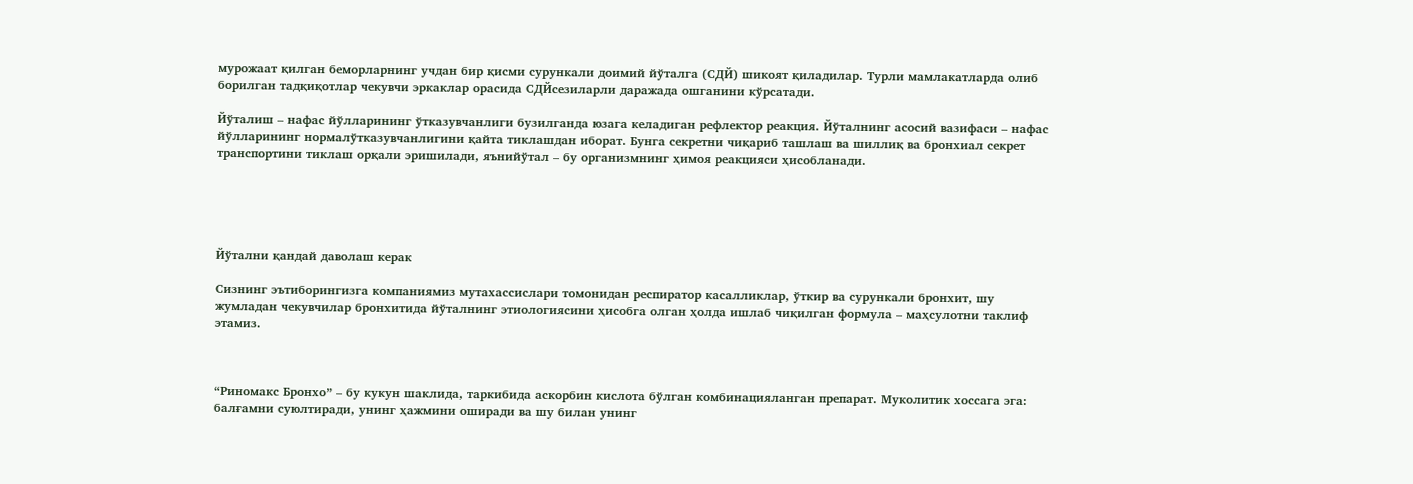мурожаат қилган беморларнинг учдан бир қисми сурункали доимий йўталга (СДЙ) шикоят қиладилар. Турли мамлакатларда олиб борилган тадқиқотлар чекувчи эркаклар орасида СДЙсезиларли даражада ошганини кўрсатади.

Йўталиш – нафас йўлларининг ўтказувчанлиги бузилганда юзага келадиган рефлектор реакция. Йўталнинг асосий вазифаси – нафас йўлларининг нормалўтказувчанлигини қайта тиклашдан иборат. Бунга секретни чиқариб ташлаш ва шиллиқ ва бронхиал секрет транспортини тиклаш орқали эришилади, яънийўтал – бу организмнинг ҳимоя реакцияси ҳисобланади.





Йўтални қандай даволаш керак

Сизнинг эътиборингизга компаниямиз мутахассислари томонидан респиратор касалликлар, ўткир ва сурункали бронхит, шу жумладан чекувчилар бронхитида йўталнинг этиологиясини ҳисобга олган ҳолда ишлаб чиқилган формула – маҳсулотни таклиф этамиз.



“Риномакс Бронхо” – бу кукун шаклида, таркибида аскорбин кислота бўлган комбинацияланган препарат. Муколитик хоссага эга: балғамни суюлтиради, унинг ҳажмини оширади ва шу билан унинг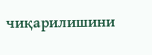чиқарилишини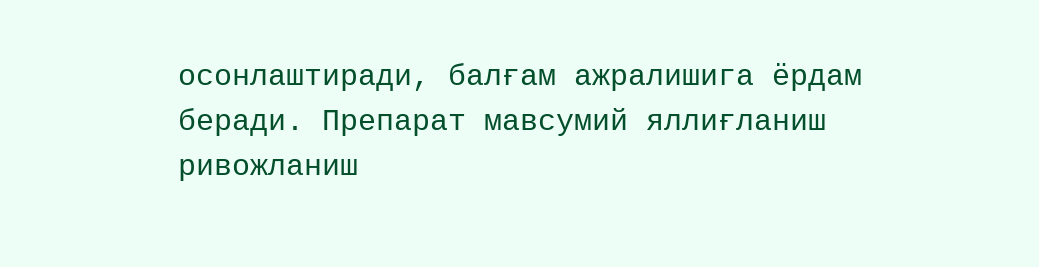осонлаштиради, балғам ажралишига ёрдам беради. Препарат мавсумий яллиғланиш ривожланиш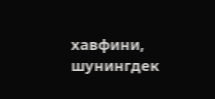хавфини, шунингдек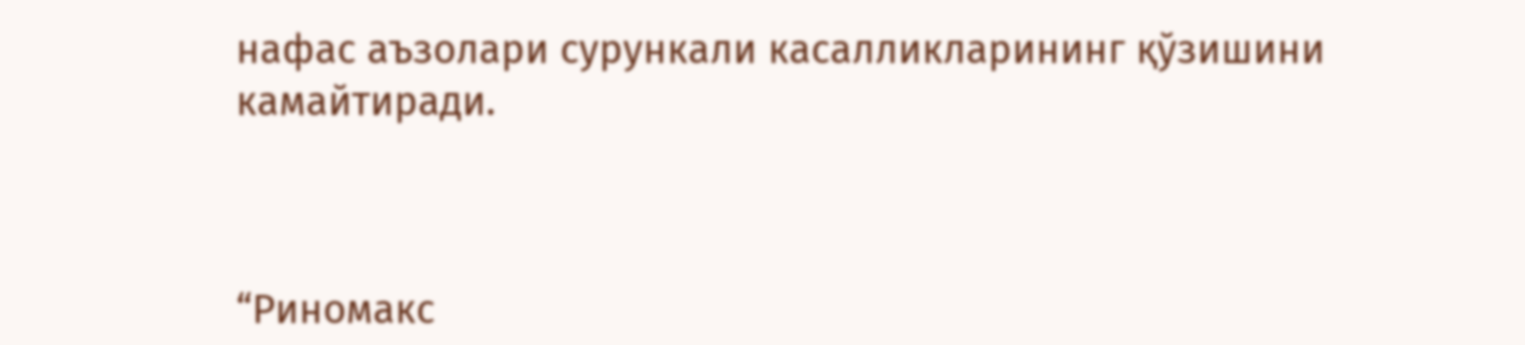нафас аъзолари сурункали касалликларининг қўзишини камайтиради.



“Риномакс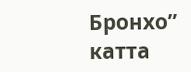Бронхо” катта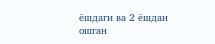ёшдаги ва 2 ёшдан ошган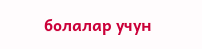болалар учун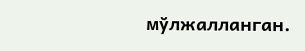мўлжалланган.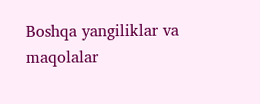Boshqa yangiliklar va maqolalar